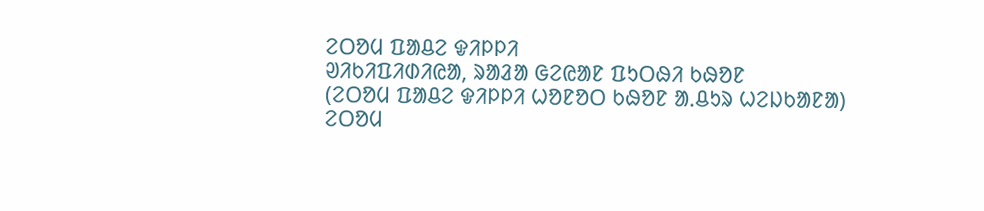ᱮᱛᱚᱢ ᱯᱟᱪᱮ ᱫᱤᱞᱞᱤ
ᱣᱤᱠᱤᱯᱤᱰᱤᱭᱟ, ᱨᱟᱲᱟ ᱜᱮᱭᱟᱱ ᱯᱩᱛᱷᱤ ᱠᱷᱚᱱ
(ᱮᱛᱚᱢ ᱯᱟᱪᱮ ᱫᱤᱞᱞᱤ ᱦᱚᱱᱚᱛ ᱠᱷᱚᱱ ᱟᱹᱪᱩᱨ ᱦᱮᱡᱠᱟᱱᱟ)
ᱮᱛᱚᱢ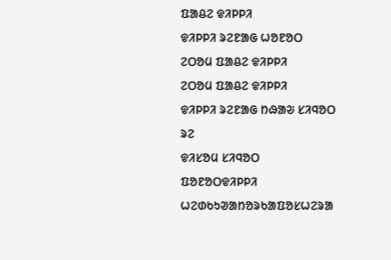ᱯᱟᱪᱮ ᱫᱤᱞᱞᱤ
ᱫᱤᱞᱞᱤ ᱨᱮᱱᱟᱜ ᱦᱚᱱᱚᱛ
ᱮᱛᱚᱢ ᱯᱟᱪᱮ ᱫᱤᱞᱞᱤ
ᱮᱛᱚᱢ ᱯᱟᱪᱮ ᱫᱤᱞᱞᱤ
ᱫᱤᱞᱞᱤ ᱨᱮᱱᱟᱜ ᱴᱷᱟᱶ ᱥᱤᱧᱚᱛ ᱨᱮ
ᱫᱤᱥᱚᱢ ᱥᱤᱧᱚᱛ
ᱯᱚᱱᱚᱛᱫᱤᱞᱞᱤ
ᱦᱮᱰᱠᱩᱣᱟᱴᱚᱨᱠᱟᱯᱚᱥᱦᱮᱨᱟ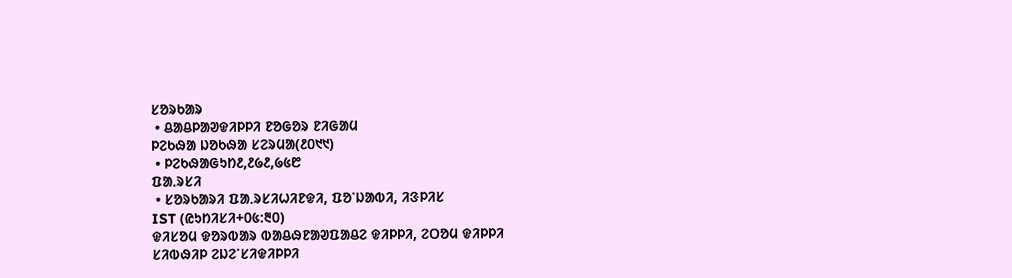ᱥᱚᱨᱠᱟᱨ
 • ᱪᱟᱪᱞᱟᱣᱫᱤᱞᱞᱤ ᱱᱚᱜᱚᱨ ᱱᱤᱜᱟᱢ
ᱞᱮᱠᱷᱟ ᱡᱚᱠᱷᱟ ᱥᱮᱨᱢᱟ(᱒᱐᱑᱑)
 • ᱞᱮᱠᱷᱟᱜᱩᱴ᱒,᱒᱙᱒,᱙᱕᱘
ᱯᱟᱹᱨᱥᱤ
 • ᱥᱚᱨᱠᱟᱨᱤ ᱯᱟᱹᱨᱥᱤᱦᱤᱱᱫᱤ, ᱯᱚᱸᱡᱟᱵᱤ, ᱤᱝᱞᱤᱥ
IST (ᱭᱩᱴᱤᱥᱤ+᱐᱕:᱓᱐)
ᱫᱤᱥᱚᱢ ᱫᱚᱨᱵᱟᱨ ᱵᱟᱪᱷᱱᱟᱣᱯᱟᱪᱮ ᱫᱤᱞᱞᱤ, ᱮᱛᱚᱢ ᱫᱤᱞᱞᱤ
ᱥᱤᱵᱷᱤᱞ ᱮᱡᱮᱸᱥᱤᱫᱤᱞᱞᱤ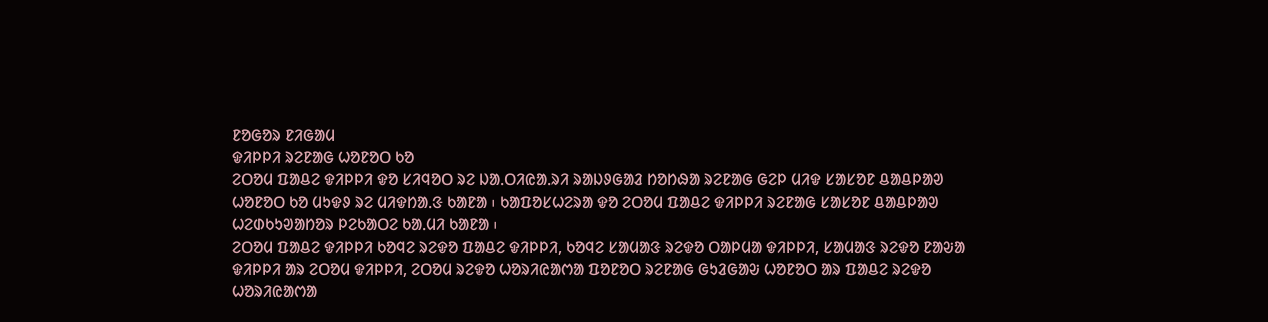ᱱᱚᱜᱚᱨ ᱱᱤᱜᱟᱢ
ᱫᱤᱞᱞᱤ ᱨᱮᱱᱟᱜ ᱦᱚᱱᱚᱛ ᱠᱚ
ᱮᱛᱚᱢ ᱯᱟᱪᱮ ᱫᱤᱞᱞᱤ ᱫᱚ ᱥᱤᱧᱚᱛ ᱨᱮ ᱡᱟᱹᱛᱤᱭᱟᱹᱨᱤ ᱨᱟᱡᱽᱜᱟᱲ ᱴᱚᱴᱷᱟ ᱨᱮᱱᱟᱜ ᱜᱮᱞ ᱢᱤᱫ ᱥᱟᱥᱚᱱ ᱪᱟᱪᱞᱟᱣ ᱦᱚᱱᱚᱛ ᱠᱚ ᱢᱩᱫᱽ ᱨᱮ ᱢᱤᱫᱴᱟᱹᱝ ᱠᱟᱱᱟ ᱾ ᱠᱟᱯᱚᱥᱦᱮᱨᱟ ᱫᱚ ᱮᱛᱚᱢ ᱯᱟᱪᱮ ᱫᱤᱞᱞᱤ ᱨᱮᱱᱟᱜ ᱥᱟᱥᱚᱱ ᱪᱟᱪᱞᱟᱣ ᱦᱮᱰᱠᱩᱣᱟᱴᱚᱨ ᱞᱮᱠᱟᱛᱮ ᱠᱟᱹᱢᱤ ᱠᱟᱱᱟ ᱾
ᱮᱛᱚᱢ ᱯᱟᱪᱮ ᱫᱤᱞᱞᱤ ᱠᱚᱧᱮ ᱨᱮᱫᱚ ᱯᱟᱪᱮ ᱫᱤᱞᱞᱤ, ᱠᱚᱧᱮ ᱥᱟᱢᱟᱝ ᱨᱮᱫᱚ ᱛᱟᱞᱢᱟ ᱫᱤᱞᱞᱤ, ᱥᱟᱢᱟᱝ ᱨᱮᱫᱚ ᱱᱟᱶᱟ ᱫᱤᱞᱞᱤ ᱟᱨ ᱮᱛᱚᱢ ᱫᱤᱞᱞᱤ, ᱮᱛᱚᱢ ᱨᱮᱫᱚ ᱦᱚᱨᱤᱭᱟᱬᱟ ᱯᱚᱱᱚᱛ ᱨᱮᱱᱟᱜ ᱜᱩᱲᱜᱟᱶ ᱦᱚᱱᱚᱛ ᱟᱨ ᱯᱟᱪᱮ ᱨᱮᱫᱚ ᱦᱚᱨᱤᱭᱟᱬᱟ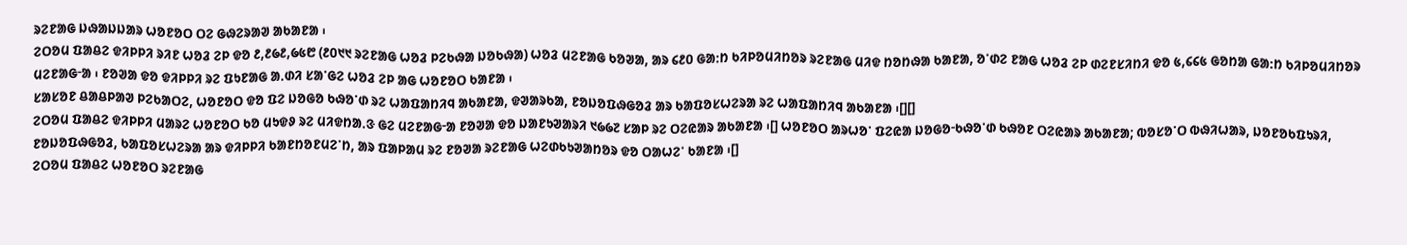ᱨᱮᱱᱟᱜ ᱡᱷᱟᱡᱡᱟᱨ ᱦᱚᱱᱚᱛ ᱛᱮ ᱜᱷᱮᱨᱟᱣ ᱟᱠᱟᱱᱟ ᱾
ᱮᱛᱚᱢ ᱯᱟᱪᱮ ᱫᱤᱞᱞᱤ ᱨᱤᱱ ᱦᱚᱲ ᱮᱞ ᱫᱚ ᱒,᱒᱙᱒,᱙᱕᱘ (᱒᱐᱑᱑ ᱨᱮᱱᱟᱜ ᱦᱚᱲ ᱞᱮᱠᱷᱟ ᱡᱚᱠᱷᱟ) ᱦᱚᱲ ᱢᱮᱱᱟᱜ ᱠᱚᱣᱟ, ᱟᱨ ᱔᱒᱐ ᱜᱟᱺᱴ ᱠᱤᱞᱚᱢᱤᱴᱚᱨ ᱨᱮᱱᱟᱜ ᱢᱤᱫ ᱴᱚᱴᱷᱟ ᱠᱟᱱᱟ, ᱚᱸᱰᱮ ᱱᱟᱜ ᱦᱚᱲ ᱮᱞ ᱰᱮᱱᱥᱤᱴᱤ ᱫᱚ ᱕,᱔᱔᱕ ᱜᱚᱴᱟ ᱜᱟᱺᱴ ᱠᱤᱞᱚᱢᱤᱴᱚᱨ ᱢᱮᱱᱟᱜᱼᱟ ᱾ ᱱᱚᱣᱟ ᱫᱚ ᱫᱤᱞᱞᱤ ᱨᱮ ᱯᱩᱱᱟᱜ ᱟᱹᱰᱤ ᱥᱟᱸᱜᱮ ᱦᱚᱲ ᱮᱞ ᱟᱜ ᱦᱚᱱᱚᱛ ᱠᱟᱱᱟ ᱾
ᱥᱟᱥᱚᱱ ᱪᱟᱪᱞᱟᱣ ᱞᱮᱠᱟᱛᱮ, ᱦᱚᱱᱚᱛ ᱫᱚ ᱯᱮ ᱡᱚᱜᱚ ᱠᱷᱚᱸᱰ ᱨᱮ ᱦᱟᱯᱟᱴᱤᱧ ᱟᱠᱟᱱᱟ, ᱫᱣᱟᱨᱠᱟ, ᱱᱚᱡᱚᱯᱷᱜᱚᱲ ᱟᱨ ᱠᱟᱯᱚᱥᱦᱮᱨᱟ ᱨᱮ ᱦᱟᱯᱟᱴᱤᱧ ᱟᱠᱟᱱᱟ ᱾[][]
ᱮᱛᱚᱢ ᱯᱟᱪᱮ ᱫᱤᱞᱞᱤ ᱢᱟᱨᱮ ᱦᱚᱱᱚᱛ ᱠᱚ ᱢᱩᱫᱽ ᱨᱮ ᱢᱤᱫᱴᱟᱹᱝ ᱜᱮ ᱢᱮᱱᱟᱜᱼᱟ ᱱᱚᱣᱟ ᱫᱚ ᱡᱟᱱᱩᱣᱟᱨᱤ ᱑᱙᱙᱗ ᱥᱟᱞ ᱨᱮ ᱛᱮᱭᱟᱨ ᱟᱠᱟᱱᱟ ᱾[] ᱦᱚᱱᱚᱛ ᱟᱨᱦᱚᱸ ᱯᱮᱭᱟ ᱡᱚᱜᱚᱼᱠᱷᱚᱸᱰ ᱠᱷᱚᱱ ᱛᱮᱭᱟᱨ ᱟᱠᱟᱱᱟ; ᱵᱚᱥᱚᱸᱛ ᱵᱷᱤᱦᱟᱨ, ᱡᱚᱱᱚᱠᱯᱩᱨᱤ, ᱱᱚᱡᱚᱯᱷᱜᱚᱲ, ᱠᱟᱯᱚᱥᱦᱮᱨᱟ ᱟᱨ ᱫᱤᱞᱞᱤ ᱠᱟᱱᱴᱚᱱᱢᱮᱸᱴ, ᱟᱨ ᱯᱟᱞᱟᱢ ᱨᱮ ᱱᱚᱣᱟ ᱨᱮᱱᱟᱜ ᱦᱮᱰᱠᱩᱣᱟᱴᱚᱨ ᱫᱚ ᱛᱟᱦᱮᱸ ᱠᱟᱱᱟ ᱾[]
ᱮᱛᱚᱢ ᱯᱟᱪᱮ ᱦᱚᱱᱚᱛ ᱨᱮᱱᱟᱜ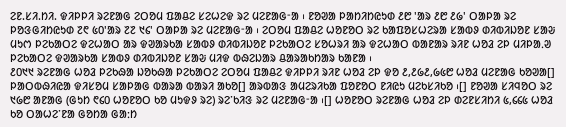ᱮᱱ.ᱥᱤ.ᱴᱤ. ᱫᱤᱞᱞᱤ ᱨᱮᱱᱟᱜ ᱮᱛᱚᱢ ᱯᱟᱪᱮ ᱥᱮᱦᱮᱫ ᱨᱮ ᱢᱮᱱᱟᱜᱼᱟ ᱾ ᱱᱚᱣᱟ ᱞᱟᱴᱤᱴᱭᱩᱰ ᱒᱘ 'ᱟᱨ ᱒᱘ ᱒᱙' ᱛᱟᱞᱟ ᱨᱮ ᱞᱚᱝᱜᱤᱴᱭᱩᱰ ᱗᱖ ᱕᱐'ᱟᱨ ᱗᱗ ᱑᱔' ᱛᱟᱞᱟ ᱨᱮ ᱢᱮᱱᱟᱜᱼᱟ ᱾ ᱮᱛᱚᱢ ᱯᱟᱪᱮ ᱦᱚᱱᱚᱛ ᱨᱮ ᱠᱟᱯᱚᱥᱦᱮᱨᱟ ᱥᱟᱵᱽ ᱰᱤᱵᱤᱡᱚᱱ ᱥᱟᱶ ᱢᱩᱬ ᱞᱮᱠᱟᱛᱮ ᱫᱮᱦᱟᱛ ᱟᱨ ᱫᱣᱟᱨᱠᱟ ᱥᱟᱵᱽ ᱰᱤᱵᱤᱡᱚᱱ ᱞᱮᱠᱟᱛᱮ ᱥᱚᱦᱨᱤ ᱟᱨ ᱫᱮᱦᱟᱛ ᱵᱟᱱᱟᱨ ᱨᱤᱱ ᱦᱚᱲ ᱮᱞ ᱢᱤᱞᱟᱹᱣ ᱞᱮᱠᱟᱛᱮ ᱫᱣᱟᱨᱠᱟ ᱥᱟᱵᱽ ᱰᱤᱵᱤᱡᱚᱱ ᱥᱟᱶ ᱢᱤᱫ ᱵᱷᱮᱡᱟᱨ ᱪᱟᱨᱟᱠᱴᱟᱨ ᱠᱟᱱᱟ ᱾
᱒᱐᱑᱑ ᱨᱮᱱᱟᱜ ᱦᱚᱲ ᱞᱮᱠᱷᱟ ᱡᱚᱠᱷᱟ ᱞᱮᱠᱟᱛᱮ ᱮᱛᱚᱢ ᱯᱟᱪᱮ ᱫᱤᱞᱞᱤ ᱨᱤᱱ ᱦᱚᱲ ᱮᱞ ᱫᱚ ᱒,᱒᱙᱒,᱙᱕᱘ ᱦᱚᱲ ᱢᱮᱱᱟᱜ ᱠᱚᱣᱟ[] ᱞᱟᱛᱵᱷᱤᱭᱟ ᱫᱤᱥᱚᱢ ᱥᱟᱞᱟᱜ ᱵᱟᱨᱟ ᱵᱟᱨᱤ ᱟᱠᱚ[] ᱟᱨᱵᱟᱝ ᱟᱢᱮᱨᱤᱠᱟ ᱯᱚᱱᱚᱛ ᱱᱤᱭᱩ ᱢᱮᱠᱥᱤᱠᱚ ᱾[] ᱱᱚᱣᱟ ᱥᱤᱧᱚᱛ ᱨᱮ ᱑᱙᱘ ᱟᱱᱟᱜ (ᱜᱩᱴ ᱖᱔᱐ ᱦᱚᱱᱚᱛ ᱠᱚ ᱢᱩᱫᱽ ᱨᱮ) ᱨᱮᱸᱠᱤᱝ ᱨᱮ ᱢᱮᱱᱟᱜᱼᱟ ᱾[] ᱦᱚᱱᱚᱛ ᱨᱮᱱᱟᱜ ᱦᱚᱲ ᱮᱞ ᱰᱮᱱᱥᱤᱴᱤ ᱕,᱔᱔᱕ ᱦᱚᱲ ᱠᱚ ᱛᱟᱦᱮᱸᱱᱟ ᱜᱚᱴᱟ ᱜᱟᱺᱴ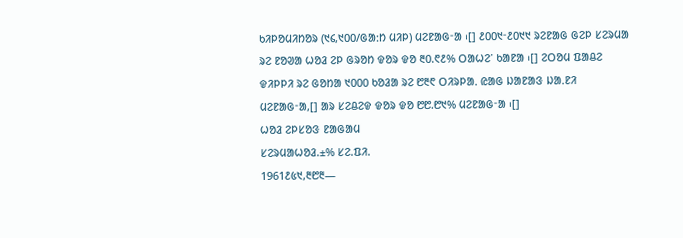ᱠᱤᱞᱚᱢᱤᱴᱚᱨ (᱑᱔,᱑᱐᱐/ᱜᱟᱺᱴ ᱢᱤᱞ) ᱢᱮᱱᱟᱜᱼᱟ ᱾[] ᱒᱐᱐᱑ᱼ᱒᱐᱑᱑ ᱨᱮᱱᱟᱜ ᱜᱮᱞ ᱥᱮᱨᱢᱟ ᱨᱮ ᱱᱚᱣᱟ ᱦᱚᱲ ᱮᱞ ᱜᱨᱚᱴ ᱫᱚᱨ ᱫᱚ ᱓᱐.᱖᱒% ᱛᱟᱦᱮᱸ ᱠᱟᱱᱟ ᱾[] ᱮᱛᱚᱢ ᱯᱟᱪᱮ ᱫᱤᱞᱞᱤ ᱨᱮ ᱜᱚᱴᱟ ᱑᱐᱐᱐ ᱠᱚᱲᱟ ᱨᱮ ᱘᱓᱖ ᱛᱤᱨᱞᱟᱹ ᱭᱟᱜ ᱡᱟᱱᱟᱝ ᱡᱟᱹᱱᱤ ᱢᱮᱱᱟᱜᱼᱟ,[] ᱟᱨ ᱥᱮᱪᱮᱫ ᱫᱚᱨ ᱫᱚ ᱘᱘.᱘᱑% ᱢᱮᱱᱟᱜᱼᱟ ᱾[]
ᱦᱚᱲ ᱮᱞᱥᱚᱝ ᱱᱟᱜᱟᱢ
ᱥᱮᱨᱢᱟᱦᱚᱲ.±% ᱥᱮ.ᱯᱤ.
1961᱒᱕᱑,᱓᱘᱓—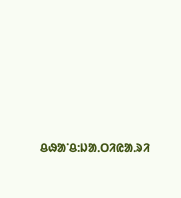ᱪᱷᱟᱸᱪ:ᱡᱟᱹᱛᱤᱭᱟᱹᱨᱤ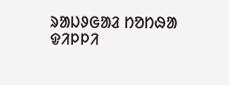ᱨᱟᱡᱽᱜᱟᱲ ᱴᱚᱴᱷᱟ ᱫᱤᱞᱞᱤ